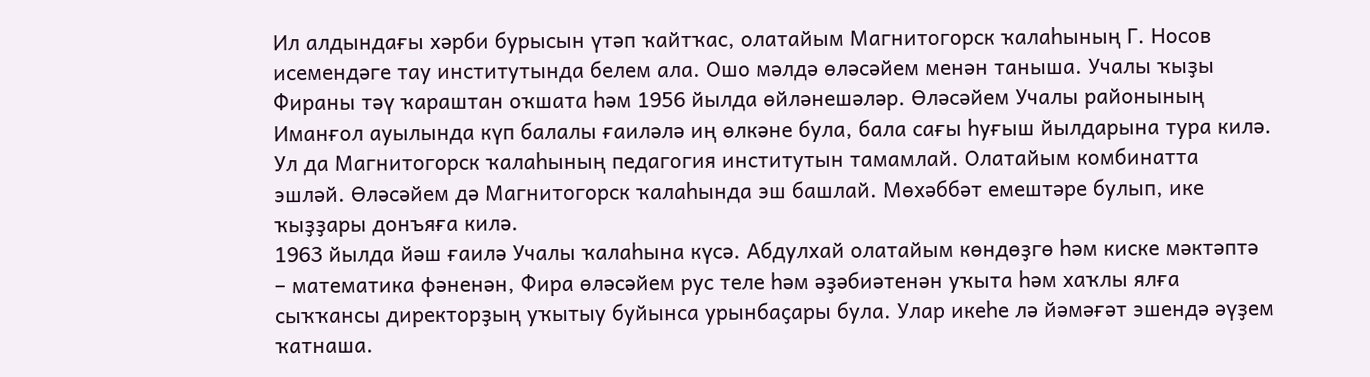Ил алдындағы хәрби бурысын үтәп ҡайтҡас, олатайым Магнитогорск ҡалаһының Г. Носов исемендәге тау институтында белем ала. Ошо мәлдә өләсәйем менән таныша. Учалы ҡыҙы Фираны тәү ҡараштан оҡшата һәм 1956 йылда өйләнешәләр. Өләсәйем Учалы районының Иманғол ауылында күп балалы ғаиләлә иң өлкәне була, бала сағы һуғыш йылдарына тура килә. Ул да Магнитогорск ҡалаһының педагогия институтын тамамлай. Олатайым комбинатта эшләй. Өләсәйем дә Магнитогорск ҡалаһында эш башлай. Мөхәббәт емештәре булып, ике ҡыҙҙары донъяға килә.
1963 йылда йәш ғаилә Учалы ҡалаһына күсә. Абдулхай олатайым көндөҙгө һәм киске мәктәптә – математика фәненән, Фира өләсәйем рус теле һәм әҙәбиәтенән уҡыта һәм хаҡлы ялға сыҡҡансы директорҙың уҡытыу буйынса урынбаҫары була. Улар икеһе лә йәмәғәт эшендә әүҙем ҡатнаша.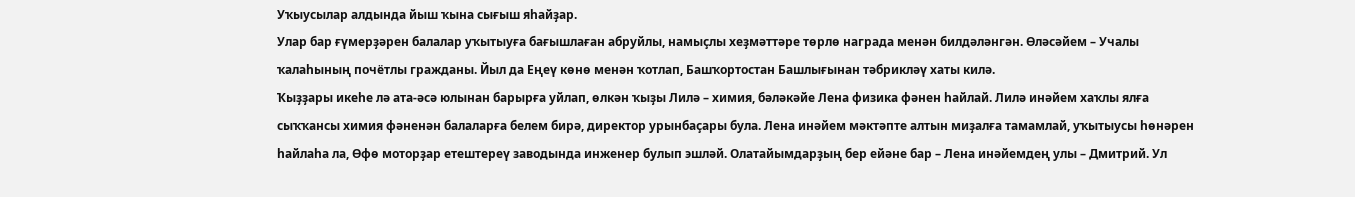Уҡыусылар алдында йыш ҡына сығыш яһайҙар.
Улар бар ғүмерҙәрен балалар уҡытыуға бағышлаған абруйлы, намыҫлы хеҙмәттәре төрлө награда менән билдәләнгән. Өләсәйем – Учалы ҡалаһының почётлы гражданы. Йыл да Еңеү көнө менән ҡотлап, Башҡортостан Башлығынан тәбрикләү хаты килә.
Ҡыҙҙары икеһе лә ата-әсә юлынан барырға уйлап, өлкән ҡыҙы Лилә – химия, бәләкәйе Лена физика фәнен һайлай. Лилә инәйем хаҡлы ялға сыҡҡансы химия фәненән балаларға белем бирә, директор урынбаҫары була. Лена инәйем мәктәпте алтын миҙалға тамамлай, уҡытыусы һөнәрен һайлаһа ла, Өфө моторҙар етештереү заводында инженер булып эшләй. Олатайымдарҙың бер ейәне бар – Лена инәйемдең улы – Дмитрий. Ул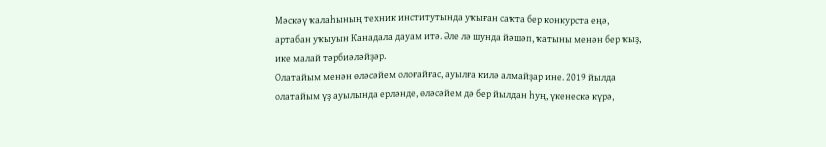Мәскәү ҡалаһының техник институтында уҡыған саҡта бер конкурста еңә, артабан уҡыуын Канадала дауам итә. Әле лә шунда йәшәп, ҡатыны менән бер ҡыҙ, ике малай тәрбиәләйҙәр.
Олатайым менән өләсәйем олоғайғас, ауылға килә алмайҙар ине. 2019 йылда олатайым үҙ ауылында ерләнде, өләсәйем дә бер йылдан һуң, үкенескә күрә,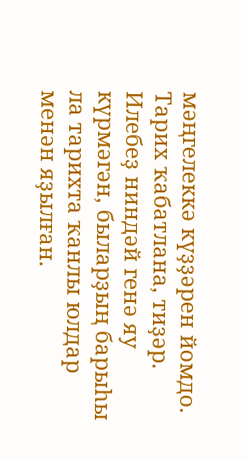мәңгелеккә күҙҙәрен йомдо.
Тарих ҡабатлана, тиҙәр. Илебеҙ ниндәй генә яу күрмәгән, быларҙың барыһы ла тарихта ҡанлы юлдар менән яҙылған.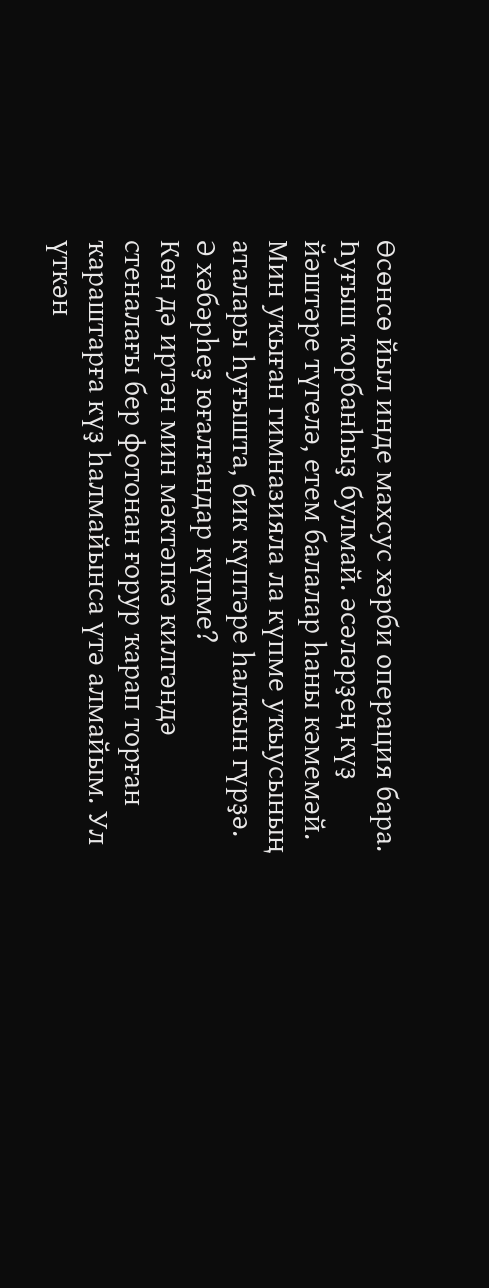Өсөнсө йыл инде махсус хәрби операция бара. Һуғыш ҡорбанһыҙ булмай. әсәләрҙең күҙ йәштәре түгелә, етем балалар һаны кәмемәй. Мин уҡыған гимназияла ла күпме уҡыусының аталары һуғышта, бик күптәре һалҡын гүрҙә. Ә хәбәрһеҙ юғалғандар күпме?
Көн дә иртән мин мәктәпкә килгәндә стеналағы бер фотонан ғорур ҡарап торған ҡараштарға күҙ һалмайынса үтә алмайым. Ул үткән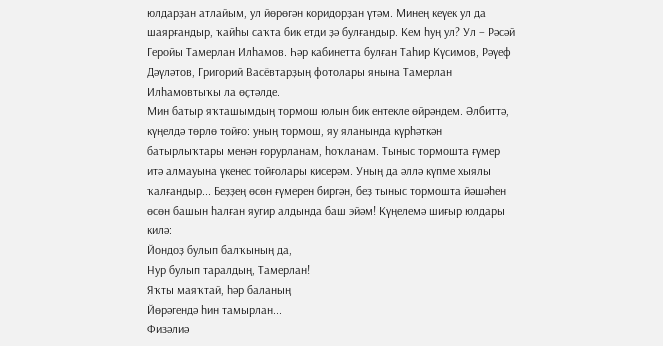юлдарҙан атлайым, ул йөрөгән коридорҙан үтәм. Минең кеүек ул да шаярғандыр, ҡайһы саҡта бик етди ҙә булғандыр. Кем һуң ул? Ул – Рәсәй Геройы Тамерлан Илһамов. Һәр кабинетта булған Таһир Күсимов, Рәүеф Дәүләтов, Григорий Васёвтарҙың фотолары янына Тамерлан Илһамовтыҡы ла өҫтәлде.
Мин батыр яҡташымдың тормош юлын бик ентекле өйрәндем. Әлбиттә, күңелдә төрлө тойғо: уның тормош, яу яланында күрһәткән батырлыҡтары менән ғорурланам, һоҡланам. Тыныс тормошта ғүмер итә алмауына үкенес тойғолары кисерәм. Уның да әллә күпме хыялы ҡалғандыр... Беҙҙең өсөн ғүмерен биргән, беҙ тыныс тормошта йәшәһен өсөн башын һалған яугир алдында баш эйәм! Күңелемә шиғыр юлдары килә:
Йондоҙ булып балҡының да,
Нур булып таралдың, Тамерлан!
Яҡты маяҡтай, һәр баланың
Йөрәгендә һин тамырлан...
Физәлиә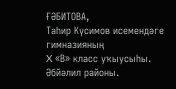ҒӘБИТОВА,
Таһир Күсимов исемендәге гимназияның
X «В» класс уҡыусыһы.
Әбйәлил районы.